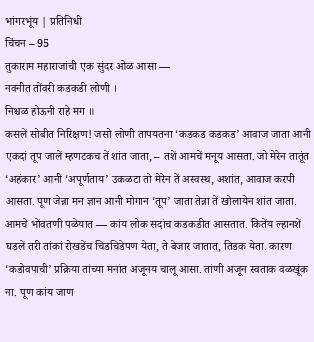भांगरभूंय | प्रतिनिधी
चिंचन – 95
तुकाराम महाराजांची एक सुंदर ओळ आसा —
नवनीत तोंवरी कडकडी लोणी ।
निश्चळ होऊनी राहे मग ॥
कसलें सोबीत निरिक्षण! जसो लोणी तापयतना ‘कडकड कडकड’ आवाज जाता आनी एकदां तूप जालें म्हणटकच तें शांत जाता, – तशें आमचें मनूय आसता. जो मेरेन तातूंत ‘अहंकार’ आनी ‘अपूर्णताय’ उकळटा तो मेरेन तें अस्वस्थ, अशांत, आवाज करपी आसता. पूण जेन्ना मन ज्ञान आनी मोगान ‘तूप’ जाता तेन्ना तें खोलायेन शांत जाता.
आमचे भोंवतणी पळेयात — कांय लोक सदांच कडकडीत आसतात. कितेंय ल्हानशें घडलें तरी तांकां रोखडेंच चिडचिडेपण येता, ते बेजार जातात, तिडक येता. कारण ‘कडोवपाची’ प्रक्रिया तांच्या मनांत अजूनय चालू आसा. तांणी अजून स्वताक वळखूंक ना. पूण कांय जाण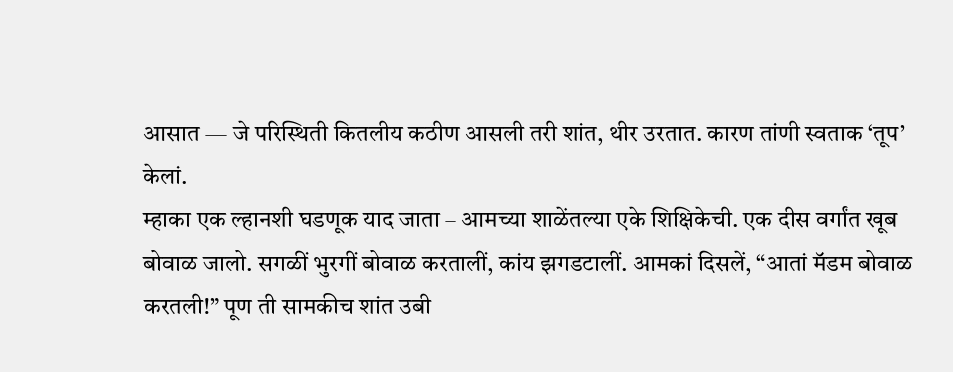आसात — जे परिस्थिती कितलीय कठीण आसली तरी शांत, थीर उरतात. कारण तांणी स्वताक ‘तूप’ केलां.
म्हाका एक ल्हानशी घडणूक याद जाता – आमच्या शाळेंतल्या एके शिक्षिकेची. एक दीस वर्गांत खूब बोवाळ जालो. सगळीं भुरगीं बोवाळ करतालीं, कांय झगडटालीं. आमकां दिसलें, “आतां मॅडम बोवाळ करतली!” पूण ती सामकीच शांत उबी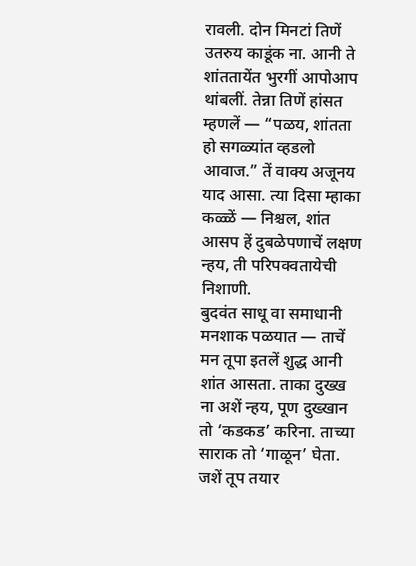रावली. दोन मिनटां तिणें उतरुय काडूंक ना. आनी ते शांततायेंत भुरगीं आपोआप थांबलीं. तेन्ना तिणें हांसत म्हणलें — “पळय, शांतता हो सगळ्यांत व्हडलो आवाज.” तें वाक्य अजूनय याद आसा. त्या दिसा म्हाका कळ्ळें — निश्चल, शांत आसप हें दुबळेपणाचें लक्षण न्हय, ती परिपक्वतायेची निशाणी.
बुदवंत साधू वा समाधानी मनशाक पळयात — ताचें मन तूपा इतलें शुद्ध आनी शांत आसता. ताका दुख्ख ना अशें न्हय, पूण दुख्खान तो ‘कडकड’ करिना. ताच्या साराक तो ‘गाळून’ घेता.
जशें तूप तयार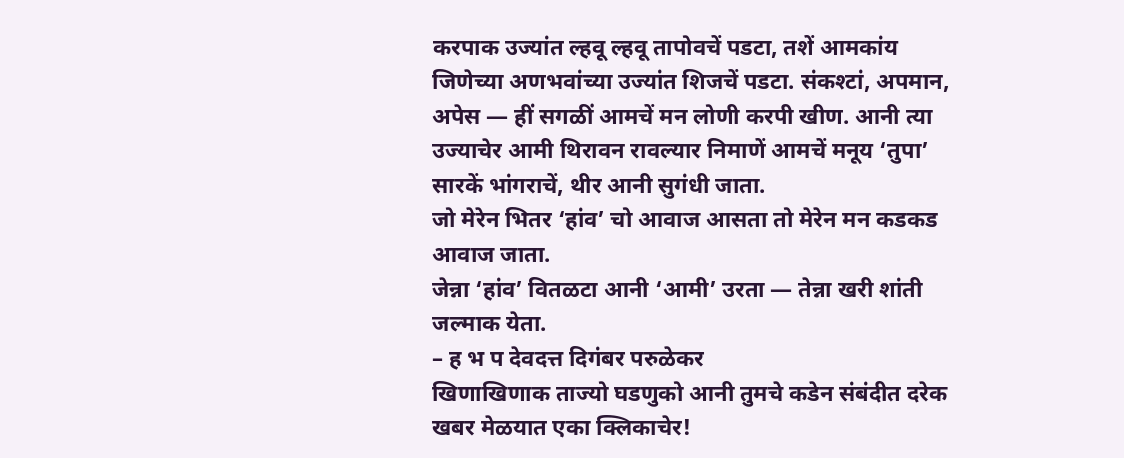करपाक उज्यांत ल्हवू ल्हवू तापोवचें पडटा, तशें आमकांय जिणेच्या अणभवांच्या उज्यांत शिजचें पडटा. संकश्टां, अपमान, अपेस — हीं सगळीं आमचें मन लोणी करपी खीण. आनी त्या उज्याचेर आमी थिरावन रावल्यार निमाणें आमचें मनूय ‘तुपा’ सारकें भांगराचें, थीर आनी सुगंधी जाता.
जो मेरेन भितर ‘हांव’ चो आवाज आसता तो मेरेन मन कडकड आवाज जाता.
जेन्ना ‘हांव’ वितळटा आनी ‘आमी’ उरता — तेन्ना खरी शांती जल्माक येता.
– ह भ प देवदत्त दिगंबर परुळेकर
खिणाखिणाक ताज्यो घडणुको आनी तुमचे कडेन संबंदीत दरेक खबर मेळयात एका क्लिकाचेर!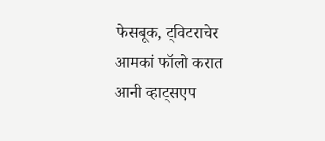फेसबूक, ट्विटराचेर आमकां फॉलो करात आनी व्हाट्सएप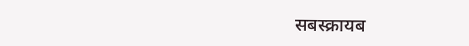सबस्क्रायब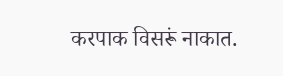करपाक विसरूं नाकात.